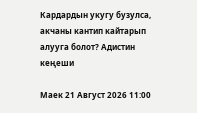Кардардын укугу бузулса, акчаны кантип кайтарып алууга болот? Адистин кеңеши

Маек 21 Август 2026 11:00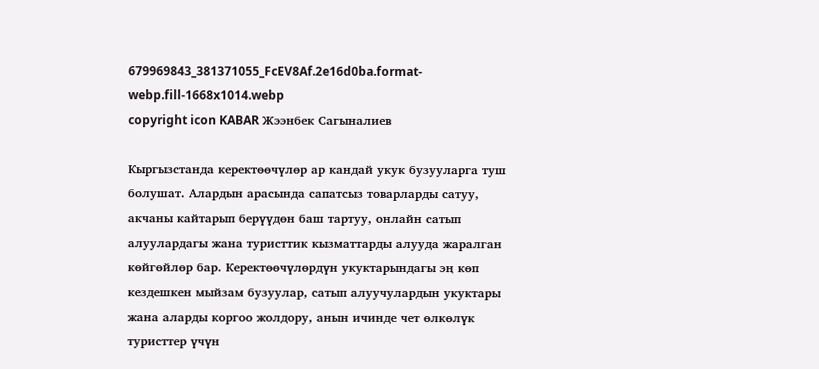679969843_381371055_FcEV8Af.2e16d0ba.format-webp.fill-1668x1014.webp
copyright icon KABAR Жээнбек Сагыналиев

Кыргызстанда керектөөчүлөр ар кандай укук бузууларга туш болушат. Алардын арасында сапатсыз товарларды сатуу, акчаны кайтарып берүүдөн баш тартуу, онлайн сатып алуулардагы жана туристтик кызматтарды алууда жаралган көйгөйлөр бар. Керектөөчүлөрдүн укуктарындагы эң көп кездешкен мыйзам бузуулар, сатып алуучулардын укуктары жана аларды коргоо жолдору, анын ичинде чет өлкөлүк туристтер үчүн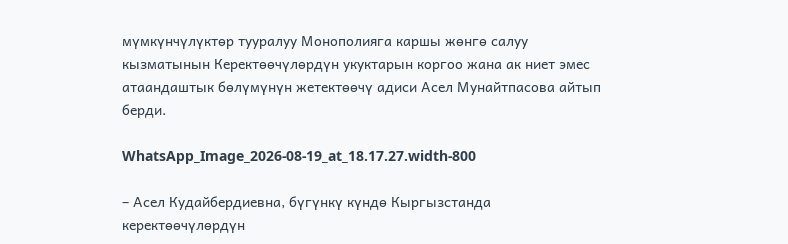мүмкүнчүлүктөр тууралуу Монополияга каршы жөнгө салуу кызматынын Керектөөчүлөрдүн укуктарын коргоо жана ак ниет эмес атаандаштык бөлүмүнүн жетектөөчү адиси Асел Мунайтпасова айтып берди.

WhatsApp_Image_2026-08-19_at_18.17.27.width-800

– Асел Кудайбердиевна, бүгүнкү күндө Кыргызстанда керектөөчүлөрдүн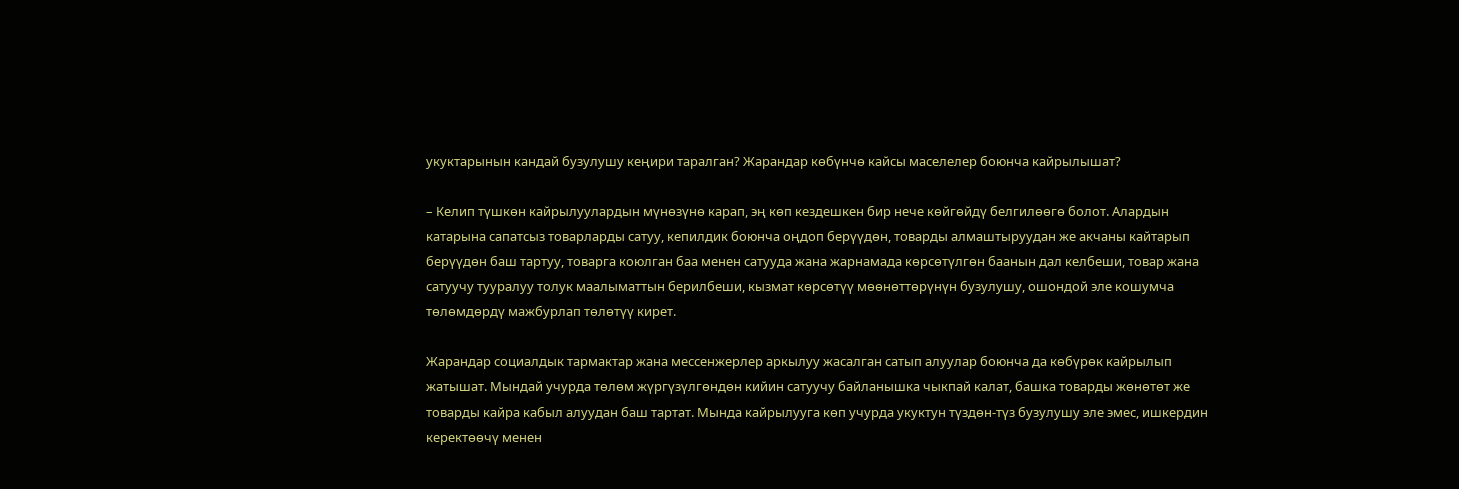укуктарынын кандай бузулушу кеңири таралган? Жарандар көбүнчө кайсы маселелер боюнча кайрылышат?

– Келип түшкөн кайрылуулардын мүнөзүнө карап, эң көп кездешкен бир нече көйгөйдү белгилөөгө болот. Алардын катарына сапатсыз товарларды сатуу, кепилдик боюнча оңдоп берүүдөн, товарды алмаштыруудан же акчаны кайтарып берүүдөн баш тартуу, товарга коюлган баа менен сатууда жана жарнамада көрсөтүлгөн баанын дал келбеши, товар жана сатуучу тууралуу толук маалыматтын берилбеши, кызмат көрсөтүү мөөнөттөрүнүн бузулушу, ошондой эле кошумча төлөмдөрдү мажбурлап төлөтүү кирет.

Жарандар социалдык тармактар жана мессенжерлер аркылуу жасалган сатып алуулар боюнча да көбүрөк кайрылып жатышат. Мындай учурда төлөм жүргүзүлгөндөн кийин сатуучу байланышка чыкпай калат, башка товарды жөнөтөт же товарды кайра кабыл алуудан баш тартат. Мында кайрылууга көп учурда укуктун түздөн-түз бузулушу эле эмес, ишкердин керектөөчү менен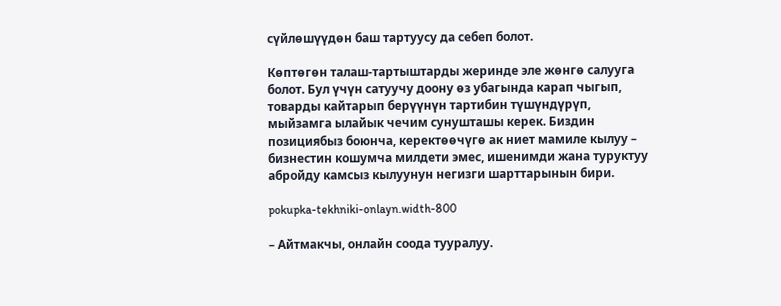сүйлөшүүдөн баш тартуусу да себеп болот.

Көптөгөн талаш-тартыштарды жеринде эле жөнгө салууга болот. Бул үчүн сатуучу доону өз убагында карап чыгып, товарды кайтарып берүүнүн тартибин түшүндүрүп, мыйзамга ылайык чечим сунушташы керек. Биздин позициябыз боюнча, керектөөчүгө ак ниет мамиле кылуу – бизнестин кошумча милдети эмес, ишенимди жана туруктуу абройду камсыз кылуунун негизги шарттарынын бири.

pokupka-tekhniki-onlayn.width-800

– Айтмакчы, онлайн соода тууралуу.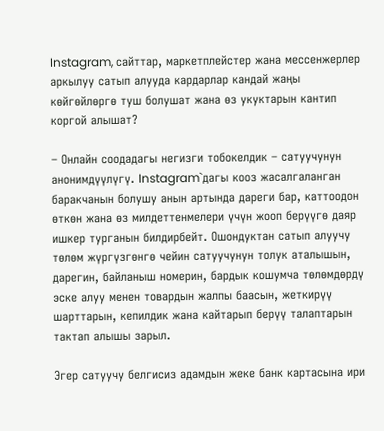Instagram, сайттар, маркетплейстер жана мессенжерлер аркылуу сатып алууда кардарлар кандай жаңы көйгөйлөргө туш болушат жана өз укуктарын кантип коргой алышат?

– Онлайн соодадагы негизги тобокелдик – сатуучунун анонимдүүлүгү. Instagram`дагы кооз жасалгаланган баракчанын болушу анын артында дареги бар, каттоодон өткөн жана өз милдеттенмелери үчүн жооп берүүгө даяр ишкер турганын билдирбейт. Ошондуктан сатып алуучу төлөм жүргүзгөнгө чейин сатуучунун толук аталышын, дарегин, байланыш номерин, бардык кошумча төлөмдөрдү эске алуу менен товардын жалпы баасын, жеткирүү шарттарын, кепилдик жана кайтарып берүү талаптарын тактап алышы зарыл.

Эгер сатуучу белгисиз адамдын жеке банк картасына ири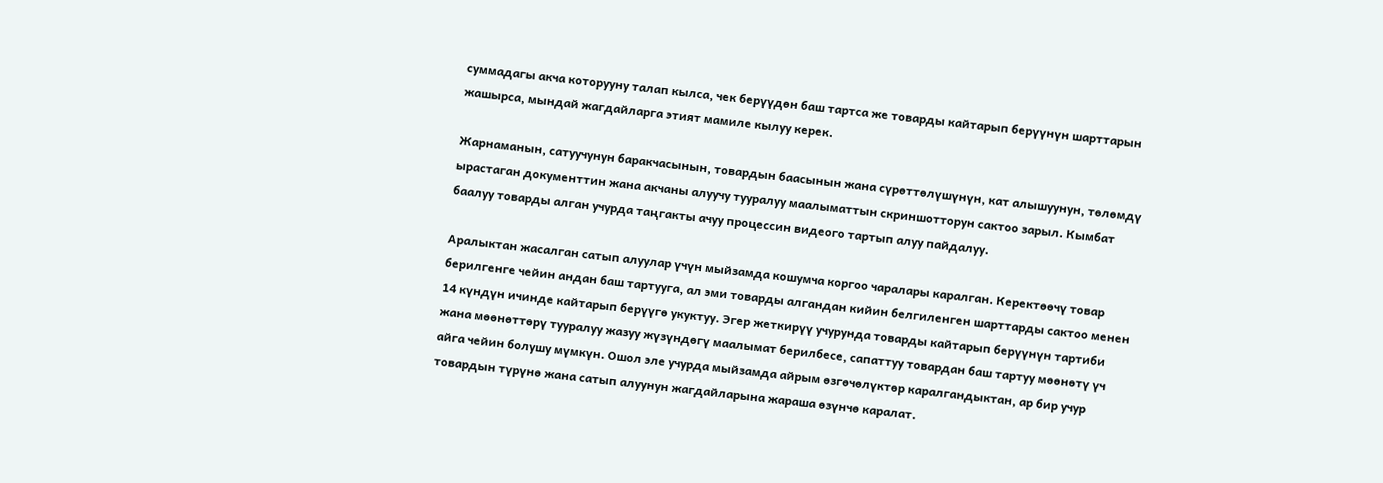суммадагы акча которууну талап кылса, чек берүүдөн баш тартса же товарды кайтарып берүүнүн шарттарын жашырса, мындай жагдайларга этият мамиле кылуу керек.

Жарнаманын, сатуучунун баракчасынын, товардын баасынын жана сүрөттөлүшүнүн, кат алышуунун, төлөмдү ырастаган документтин жана акчаны алуучу тууралуу маалыматтын скриншотторун сактоо зарыл. Кымбат баалуу товарды алган учурда таңгакты ачуу процессин видеого тартып алуу пайдалуу.

Аралыктан жасалган сатып алуулар үчүн мыйзамда кошумча коргоо чаралары каралган. Керектөөчү товар берилгенге чейин андан баш тартууга, ал эми товарды алгандан кийин белгиленген шарттарды сактоо менен 14 күндүн ичинде кайтарып берүүгө укуктуу. Эгер жеткирүү учурунда товарды кайтарып берүүнүн тартиби жана мөөнөттөрү тууралуу жазуу жүзүндөгү маалымат берилбесе, сапаттуу товардан баш тартуу мөөнөтү үч айга чейин болушу мүмкүн. Ошол эле учурда мыйзамда айрым өзгөчөлүктөр каралгандыктан, ар бир учур товардын түрүнө жана сатып алуунун жагдайларына жараша өзүнчө каралат.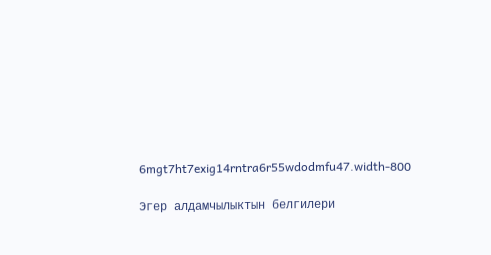6mgt7ht7exig14rntra6r55wdodmfu47.width-800

Эгер алдамчылыктын белгилери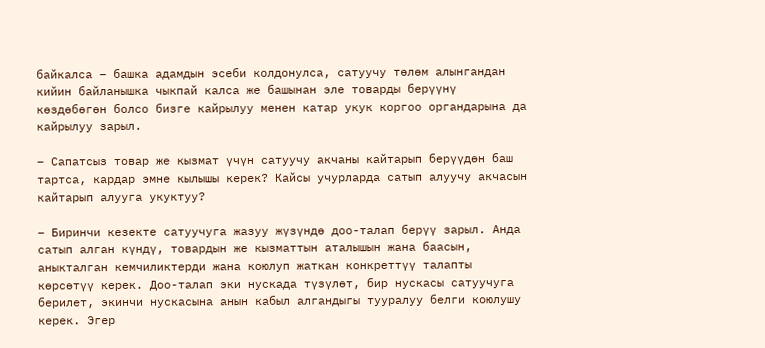байкалса – башка адамдын эсеби колдонулса, сатуучу төлөм алынгандан кийин байланышка чыкпай калса же башынан эле товарды берүүнү көздөбөгөн болсо бизге кайрылуу менен катар укук коргоо органдарына да кайрылуу зарыл.

– Сапатсыз товар же кызмат үчүн сатуучу акчаны кайтарып берүүдөн баш тартса, кардар эмне кылышы керек? Кайсы учурларда сатып алуучу акчасын кайтарып алууга укуктуу?

– Биринчи кезекте сатуучуга жазуу жүзүндө доо-талап берүү зарыл. Анда сатып алган күндү, товардын же кызматтын аталышын жана баасын, аныкталган кемчиликтерди жана коюлуп жаткан конкреттүү талапты көрсөтүү керек. Доо-талап эки нускада түзүлөт, бир нускасы сатуучуга берилет, экинчи нускасына анын кабыл алгандыгы тууралуу белги коюлушу керек. Эгер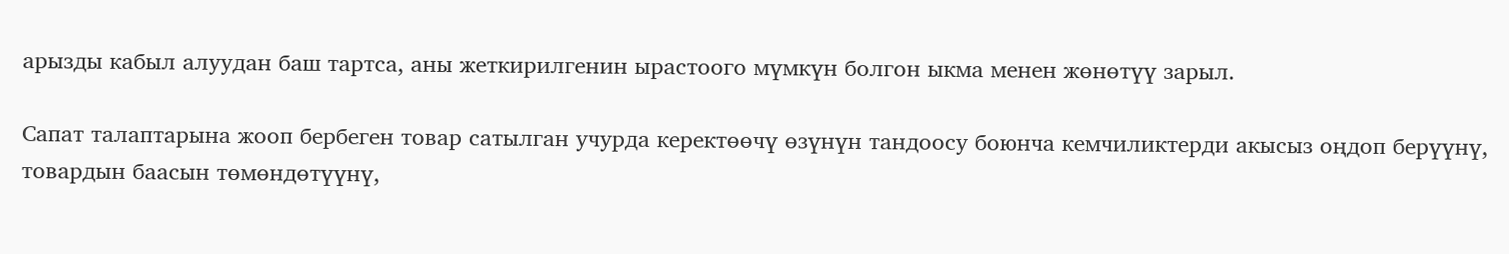арызды кабыл алуудан баш тартса, аны жеткирилгенин ырастоого мүмкүн болгон ыкма менен жөнөтүү зарыл.

Сапат талаптарына жооп бербеген товар сатылган учурда керектөөчү өзүнүн тандоосу боюнча кемчиликтерди акысыз оңдоп берүүнү, товардын баасын төмөндөтүүнү,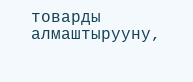товарды алмаштырууну,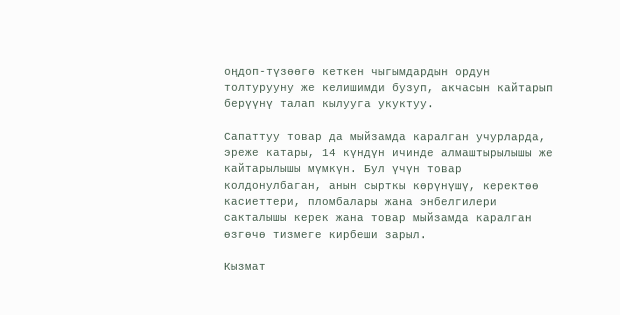оңдоп-түзөөгө кеткен чыгымдардын ордун толтурууну же келишимди бузуп, акчасын кайтарып берүүнү талап кылууга укуктуу.

Сапаттуу товар да мыйзамда каралган учурларда, эреже катары, 14 күндүн ичинде алмаштырылышы же кайтарылышы мүмкүн. Бул үчүн товар колдонулбаган, анын сырткы көрүнүшү, керектөө касиеттери, пломбалары жана энбелгилери сакталышы керек жана товар мыйзамда каралган өзгөчө тизмеге кирбеши зарыл.

Кызмат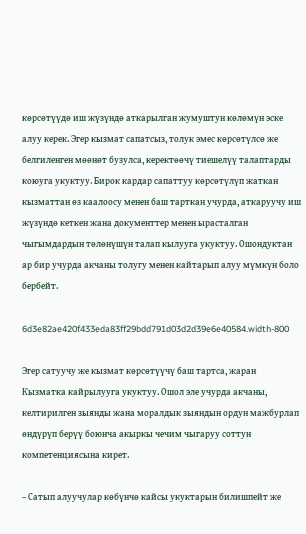көрсөтүүдө иш жүзүндө аткарылган жумуштун көлөмүн эске алуу керек. Эгер кызмат сапатсыз, толук эмес көрсөтүлсө же белгиленген мөөнөт бузулса, керектөөчү тиешелүү талаптарды коюуга укуктуу. Бирок кардар сапаттуу көрсөтүлүп жаткан кызматтан өз каалоосу менен баш тарткан учурда, аткаруучу иш жүзүндө кеткен жана документтер менен ырасталган чыгымдардын төлөнүшүн талап кылууга укуктуу. Ошондуктан ар бир учурда акчаны толугу менен кайтарып алуу мүмкүн боло бербейт.

6d3e82ae420f433eda83ff29bdd791d03d2d39e6e40584.width-800

Эгер сатуучу же кызмат көрсөтүүчү баш тартса, жаран Кызматка кайрылууга укуктуу. Ошол эле учурда акчаны, келтирилген зыянды жана моралдык зыяндын ордун мажбурлап өндүрүп берүү боюнча акыркы чечим чыгаруу соттун компетенциясына кирет.

– Сатып алуучулар көбүнчө кайсы укуктарын билишпейт же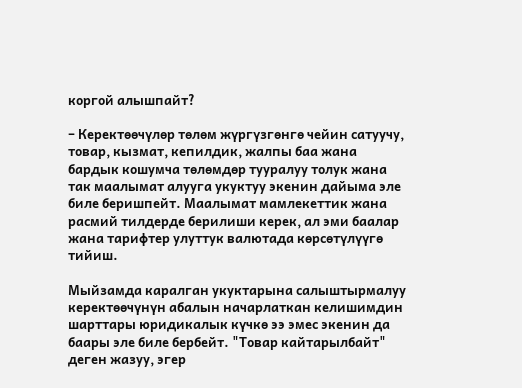коргой алышпайт?

– Керектөөчүлөр төлөм жүргүзгөнгө чейин сатуучу, товар, кызмат, кепилдик, жалпы баа жана бардык кошумча төлөмдөр тууралуу толук жана так маалымат алууга укуктуу экенин дайыма эле биле беришпейт. Маалымат мамлекеттик жана расмий тилдерде берилиши керек, ал эми баалар жана тарифтер улуттук валютада көрсөтүлүүгө тийиш.

Мыйзамда каралган укуктарына салыштырмалуу керектөөчүнүн абалын начарлаткан келишимдин шарттары юридикалык күчкө ээ эмес экенин да баары эле биле бербейт. "Товар кайтарылбайт" деген жазуу, эгер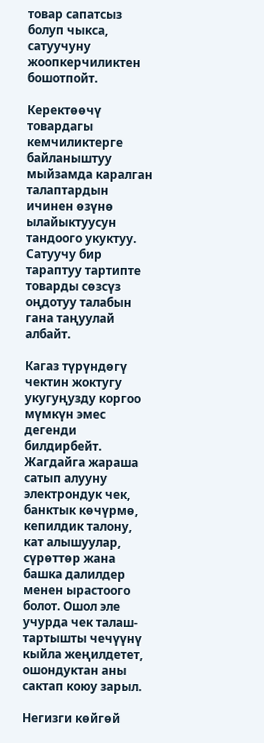товар сапатсыз болуп чыкса, сатуучуну жоопкерчиликтен бошотпойт.

Керектөөчү товардагы кемчиликтерге байланыштуу мыйзамда каралган талаптардын ичинен өзүнө ылайыктуусун тандоого укуктуу. Сатуучу бир тараптуу тартипте товарды сөзсүз оңдотуу талабын гана таңуулай албайт.

Кагаз түрүндөгү чектин жоктугу укугуңузду коргоо мүмкүн эмес дегенди билдирбейт. Жагдайга жараша сатып алууну электрондук чек, банктык көчүрмө, кепилдик талону, кат алышуулар, сүрөттөр жана башка далилдер менен ырастоого болот. Ошол эле учурда чек талаш-тартышты чечүүнү кыйла жеңилдетет, ошондуктан аны сактап коюу зарыл.

Негизги көйгөй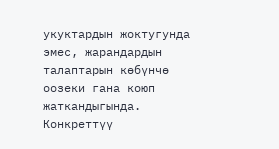укуктардын жоктугунда эмес, жарандардын талаптарын көбүнчө оозеки гана коюп жаткандыгында. Конкреттүү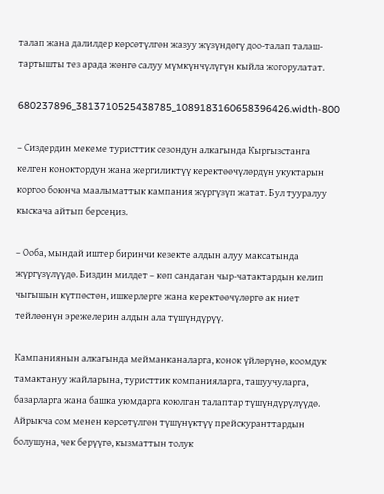талап жана далилдер көрсөтүлгөн жазуу жүзүндөгү доо-талап талаш-тартышты тез арада жөнгө салуу мүмкүнчүлүгүн кыйла жогорулатат.

680237896_3813710525438785_1089183160658396426.width-800

– Сиздердин мекеме туристтик сезондун алкагында Кыргызстанга келген коноктордун жана жергиликтүү керектөөчүлөрдүн укуктарын коргоо боюнча маалыматтык кампания жүргүзүп жатат. Бул тууралуу кыскача айтып берсеңиз.

– Ооба, мындай иштер биринчи кезекте алдын алуу максатында жүргүзүлүүдө. Биздин милдет – көп сандаган чыр-чатактардын келип чыгышын күтпөстөн, ишкерлерге жана керектөөчүлөргө ак ниет тейлөөнүн эрежелерин алдын ала түшүндүрүү.

Кампаниянын алкагында мейманканаларга, конок үйлөрүнө, коомдук тамактануу жайларына, туристтик компанияларга, ташуучуларга, базарларга жана башка уюмдарга коюлган талаптар түшүндүрүлүүдө. Айрыкча сом менен көрсөтүлгөн түшүнүктүү прейскуранттардын болушуна, чек берүүгө, кызматтын толук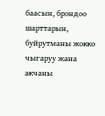баасын, брондоо шарттарын, буйрутманы жокко чыгаруу жана акчаны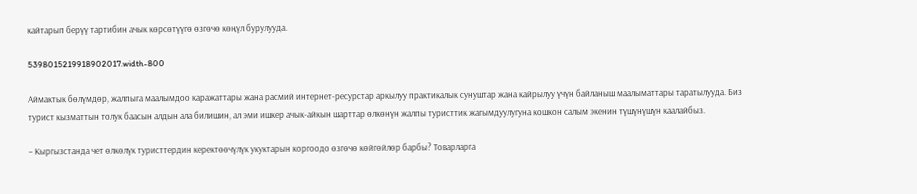кайтарып берүү тартибин ачык көрсөтүүгө өзгөчө көңүл бурулууда.

5398015219918902017.width-800

Аймактык бөлүмдөр, жалпыга маалымдоо каражаттары жана расмий интернет-ресурстар аркылуу практикалык сунуштар жана кайрылуу үчүн байланыш маалыматтары таратылууда. Биз турист кызматтын толук баасын алдын ала билишин, ал эми ишкер ачык-айкын шарттар өлкөнүн жалпы туристтик жагымдуулугуна кошкон салым экенин түшүнүшүн каалайбыз.

– Кыргызстанда чет өлкөлүк туристтердин керектөөчүлүк укуктарын коргоодо өзгөчө көйгөйлөр барбы? Товарларга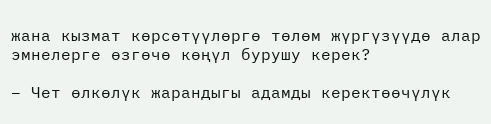жана кызмат көрсөтүүлөргө төлөм жүргүзүүдө алар эмнелерге өзгөчө көңүл бурушу керек?

– Чет өлкөлүк жарандыгы адамды керектөөчүлүк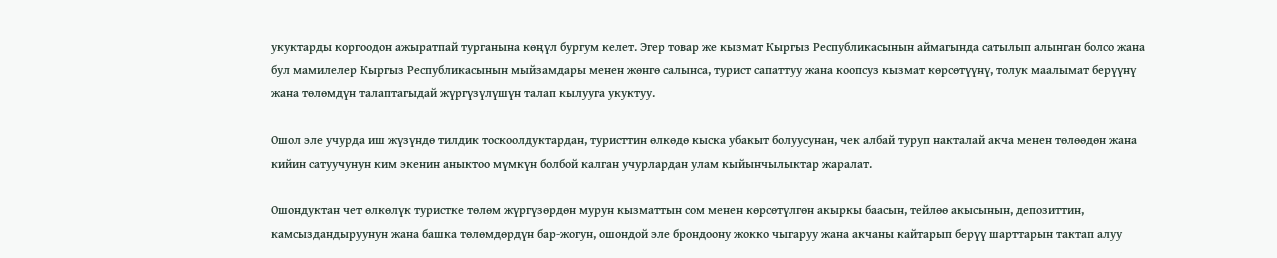укуктарды коргоодон ажыратпай турганына көңүл бургум келет. Эгер товар же кызмат Кыргыз Республикасынын аймагында сатылып алынган болсо жана бул мамилелер Кыргыз Республикасынын мыйзамдары менен жөнгө салынса, турист сапаттуу жана коопсуз кызмат көрсөтүүнү, толук маалымат берүүнү жана төлөмдүн талаптагыдай жүргүзүлүшүн талап кылууга укуктуу.

Ошол эле учурда иш жүзүндө тилдик тоскоолдуктардан, туристтин өлкөдө кыска убакыт болуусунан, чек албай туруп накталай акча менен төлөөдөн жана кийин сатуучунун ким экенин аныктоо мүмкүн болбой калган учурлардан улам кыйынчылыктар жаралат.

Ошондуктан чет өлкөлүк туристке төлөм жүргүзөрдөн мурун кызматтын сом менен көрсөтүлгөн акыркы баасын, тейлөө акысынын, депозиттин, камсыздандыруунун жана башка төлөмдөрдүн бар-жогун, ошондой эле брондоону жокко чыгаруу жана акчаны кайтарып берүү шарттарын тактап алуу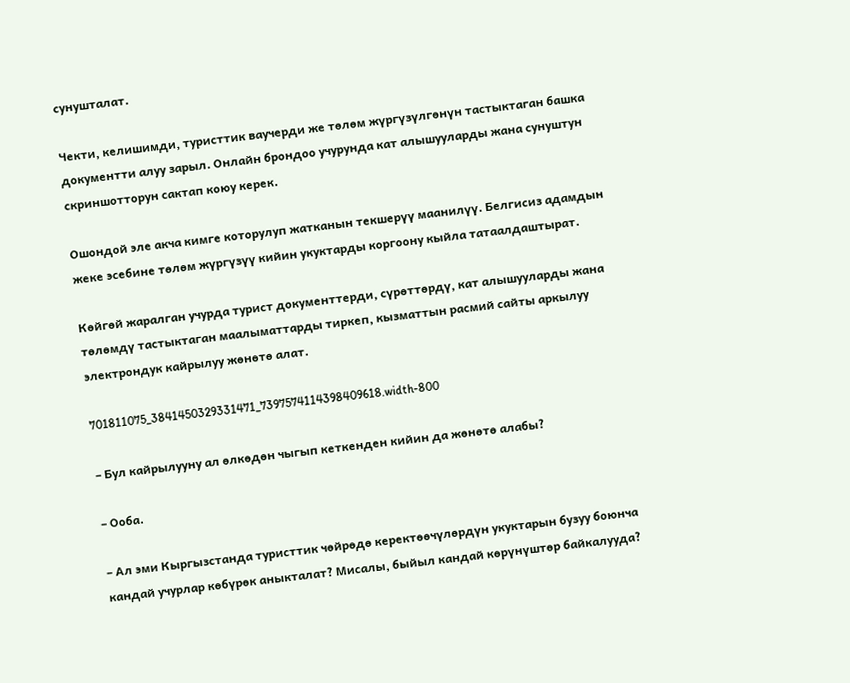сунушталат.

Чекти, келишимди, туристтик ваучерди же төлөм жүргүзүлгөнүн тастыктаган башка документти алуу зарыл. Онлайн брондоо учурунда кат алышууларды жана сунуштун скриншотторун сактап коюу керек.

Ошондой эле акча кимге которулуп жатканын текшерүү маанилүү. Белгисиз адамдын жеке эсебине төлөм жүргүзүү кийин укуктарды коргоону кыйла татаалдаштырат.

Көйгөй жаралган учурда турист документтерди, сүрөттөрдү, кат алышууларды жана төлөмдү тастыктаган маалыматтарды тиркеп, кызматтын расмий сайты аркылуу электрондук кайрылуу жөнөтө алат.

701811075_3841450329331471_7397574114398409618.width-800

– Бул кайрылууну ал өлкөдөн чыгып кеткенден кийин да жөнөтө алабы?

– Ооба.

– Ал эми Кыргызстанда туристтик чөйрөдө керектөөчүлөрдүн укуктарын бузуу боюнча кандай учурлар көбүрөк аныкталат? Мисалы, быйыл кандай көрүнүштөр байкалууда?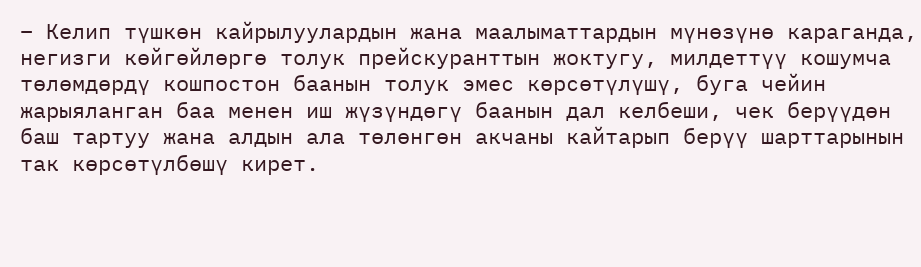– Келип түшкөн кайрылуулардын жана маалыматтардын мүнөзүнө караганда, негизги көйгөйлөргө толук прейскуранттын жоктугу, милдеттүү кошумча төлөмдөрдү кошпостон баанын толук эмес көрсөтүлүшү, буга чейин жарыяланган баа менен иш жүзүндөгү баанын дал келбеши, чек берүүдөн баш тартуу жана алдын ала төлөнгөн акчаны кайтарып берүү шарттарынын так көрсөтүлбөшү кирет.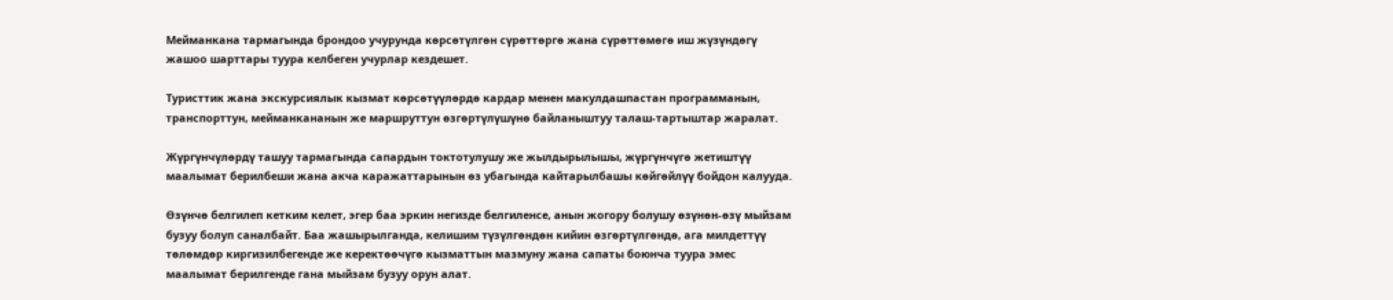Мейманкана тармагында брондоо учурунда көрсөтүлгөн сүрөттөргө жана сүрөттөмөгө иш жүзүндөгү жашоо шарттары туура келбеген учурлар кездешет.

Туристтик жана экскурсиялык кызмат көрсөтүүлөрдө кардар менен макулдашпастан программанын, транспорттун, мейманкананын же маршруттун өзгөртүлүшүнө байланыштуу талаш-тартыштар жаралат.

Жүргүнчүлөрдү ташуу тармагында сапардын токтотулушу же жылдырылышы, жүргүнчүгө жетиштүү маалымат берилбеши жана акча каражаттарынын өз убагында кайтарылбашы көйгөйлүү бойдон калууда.

Өзүнчө белгилеп кетким келет, эгер баа эркин негизде белгиленсе, анын жогору болушу өзүнөн-өзү мыйзам бузуу болуп саналбайт. Баа жашырылганда, келишим түзүлгөндөн кийин өзгөртүлгөндө, ага милдеттүү төлөмдөр киргизилбегенде же керектөөчүгө кызматтын мазмуну жана сапаты боюнча туура эмес маалымат берилгенде гана мыйзам бузуу орун алат.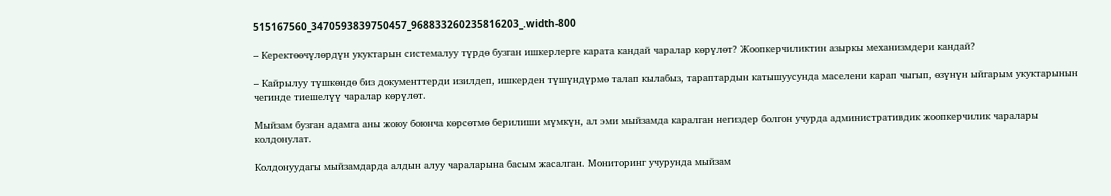515167560_3470593839750457_968833260235816203_.width-800

– Керектөөчүлөрдүн укуктарын системалуу түрдө бузган ишкерлерге карата кандай чаралар көрүлөт? Жоопкерчиликтин азыркы механизмдери кандай?

– Кайрылуу түшкөндө биз документтерди изилдеп, ишкерден түшүндүрмө талап кылабыз, тараптардын катышуусунда маселени карап чыгып, өзүнүн ыйгарым укуктарынын чегинде тиешелүү чаралар көрүлөт.

Мыйзам бузган адамга аны жоюу боюнча көрсөтмө берилиши мүмкүн, ал эми мыйзамда каралган негиздер болгон учурда административдик жоопкерчилик чаралары колдонулат.

Колдонуудагы мыйзамдарда алдын алуу чараларына басым жасалган. Мониторинг учурунда мыйзам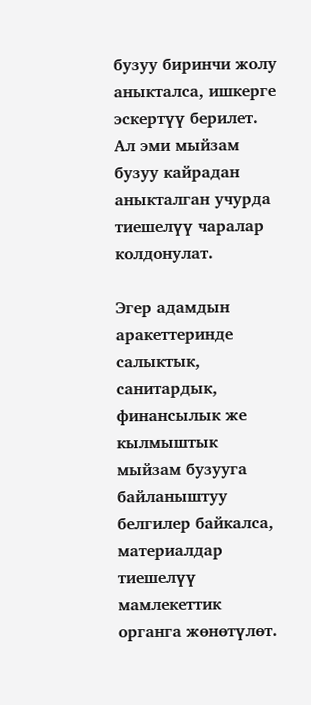бузуу биринчи жолу аныкталса, ишкерге эскертүү берилет. Ал эми мыйзам бузуу кайрадан аныкталган учурда тиешелүү чаралар колдонулат.

Эгер адамдын аракеттеринде салыктык, санитардык, финансылык же кылмыштык мыйзам бузууга байланыштуу белгилер байкалса, материалдар тиешелүү мамлекеттик органга жөнөтүлөт.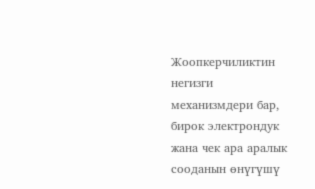Жоопкерчиликтин негизги механизмдери бар, бирок электрондук жана чек ара аралык сооданын өнүгүшү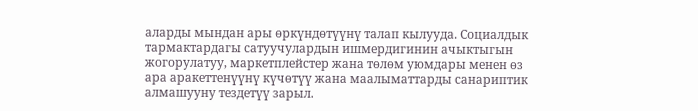аларды мындан ары өркүндөтүүнү талап кылууда. Социалдык тармактардагы сатуучулардын ишмердигинин ачыктыгын жогорулатуу, маркетплейстер жана төлөм уюмдары менен өз ара аракеттенүүнү күчөтүү жана маалыматтарды санариптик алмашууну тездетүү зарыл.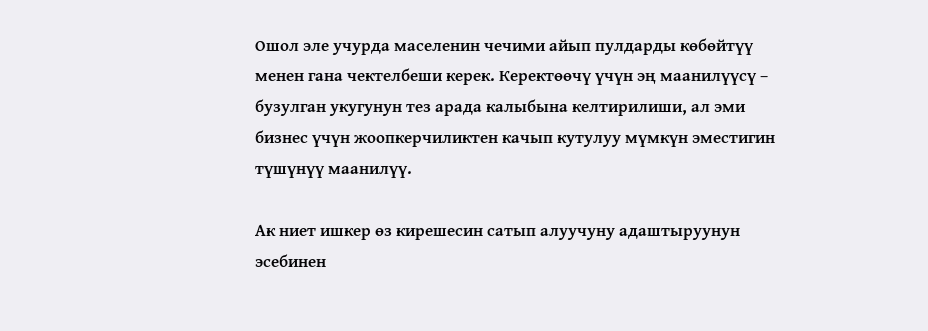Ошол эле учурда маселенин чечими айып пулдарды көбөйтүү менен гана чектелбеши керек. Керектөөчү үчүн эң маанилүүсү – бузулган укугунун тез арада калыбына келтирилиши, ал эми бизнес үчүн жоопкерчиликтен качып кутулуу мүмкүн эместигин түшүнүү маанилүү.

Ак ниет ишкер өз кирешесин сатып алуучуну адаштыруунун эсебинен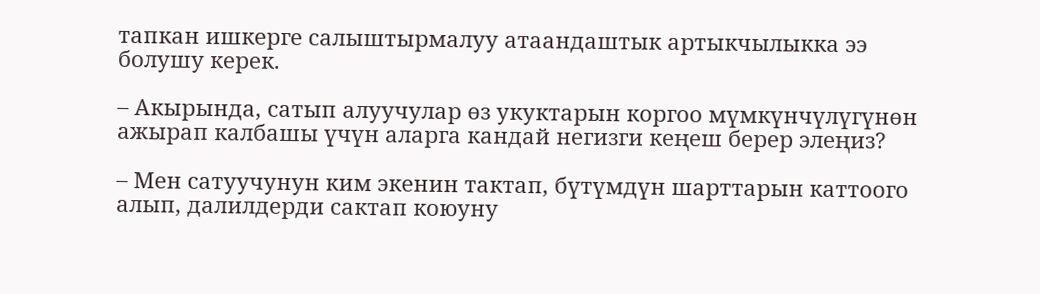тапкан ишкерге салыштырмалуу атаандаштык артыкчылыкка ээ болушу керек.

– Акырында, сатып алуучулар өз укуктарын коргоо мүмкүнчүлүгүнөн ажырап калбашы үчүн аларга кандай негизги кеңеш берер элеңиз?

– Мен сатуучунун ким экенин тактап, бүтүмдүн шарттарын каттоого алып, далилдерди сактап коюуну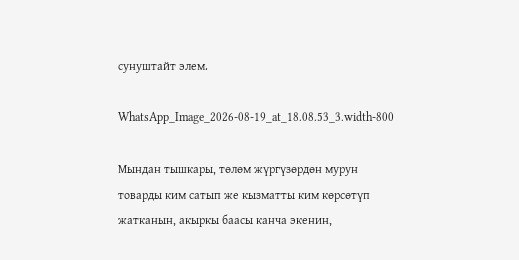сунуштайт элем.

WhatsApp_Image_2026-08-19_at_18.08.53_3.width-800

Мындан тышкары, төлөм жүргүзөрдөн мурун товарды ким сатып же кызматты ким көрсөтүп жатканын, акыркы баасы канча экенин,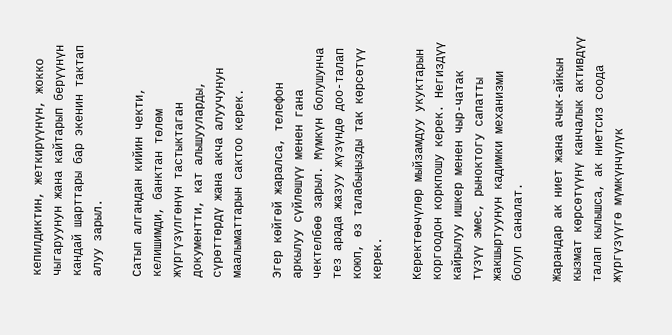кепилдиктин, жеткирүүнүн, жокко чыгаруунун жана кайтарып берүүнүн кандай шарттары бар экенин тактап алуу зарыл.

Сатып алгандан кийин чекти, келишимди, банктан төлөм жүргүзүлгөнүн тастыктаган документти, кат алышууларды, сүрөттөрдү жана акча алуучунун маалыматтарын сактоо керек.

Эгер көйгөй жаралса, телефон аркылуу сүйлөшүү менен гана чектелбөө зарыл. Мүмкүн болушунча тез арада жазуу жүзүндө доо-талап коюп, өз талабыңызды так көрсөтүү керек.

Керектөөчүлөр мыйзамдуу укуктарын коргоодон коркпошу керек. Негиздүү кайрылуу ишкер менен чыр-чатак түзүү эмес, рыноктогу сапатты жакшыртуунун кадимки механизми болуп саналат.

Жарандар ак ниет жана ачык-айкын кызмат көрсөтүүнү канчалык активдүү талап кылышса, ак ниетсиз соода жүргүзүүгө мүмкүнчүлүк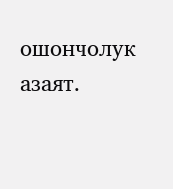ошончолук азаят.